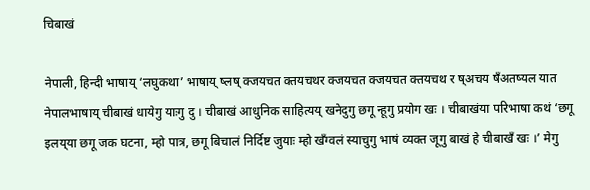चिबाखं

नेपाली, हिन्दी भाषाय् ‘लघुकथा’ भाषाय् ष्लष् क्जयचत क्तयचथर क्जयचत क्जयचत क्तयचथ र ष्अचय षँअतष्यल यात नेपालभाषाय् चीबाखं धायेगु याःगु दु । चीबाखं आधुनिक साहित्यय् खनेदुगु छगू न्हूगु प्रयोग खः । चीबाखंया परिभाषा कथं ‘छगू इलय्‌या छगू जक घटना, म्हो पात्र, छगू बिचालं निर्दिष्ट जुयाः म्हो खँग्वलं स्याचुगु भाषं व्यक्त जूगु बाखं हे चीबाखँ खः ।’ मेगु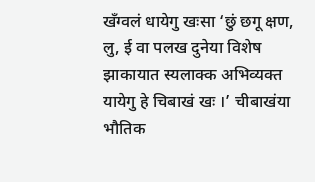खँग्वलं धायेगु खःसा ‘छुं छगू क्षण, लु, ई वा पलख दुनेया विशेष झाकायात स्यलाक्क अभिव्यक्त यायेगु हे चिबाखं खः ।’ चीबाखंया भौतिक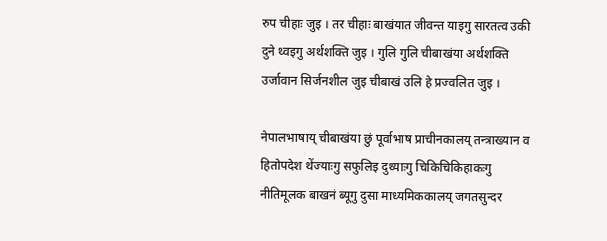रुप चीहाः जुइ । तर चीहाः बाखंयात जीवन्त याइगु सारतत्व उकी दुने थ्वइगु अर्थशक्ति जुइ । गुलि गुलि चीबाखंया अर्थशक्ति उर्जावान सिर्जनशील जुइ चीबाखं उलि हे प्रज्वलित जुइ ।

नेपालभाषाय् चीबाखंया छुं पूर्वाभाष प्राचीनकालय् तन्त्राख्यान व हितोपदेश थेंज्याःगु सफुलिइ दुथ्याःगु चिकिचिकिहाकःगु नीतिमूलक बाखनं ब्यूगु दुसा माध्यमिककालय् जगतसुन्दर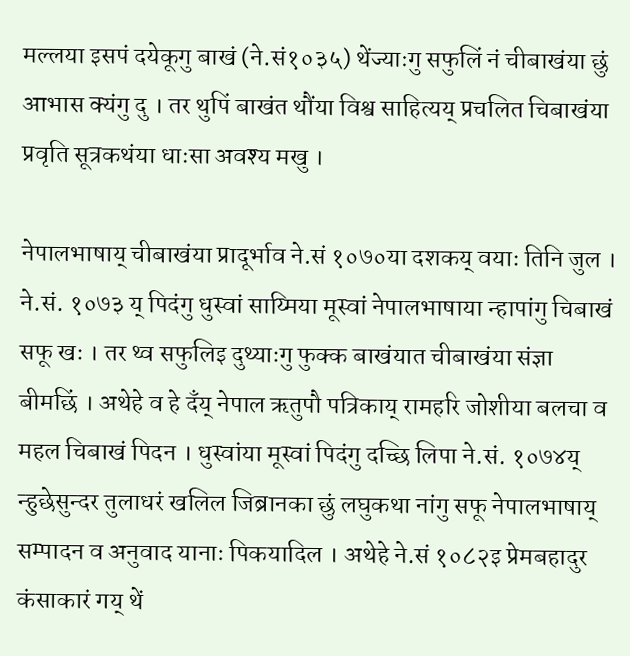मल्लया इसपं दयेकूगु बाखं (ने.सं१०३५) थेंज्याःगु सफुलिं नं चीबाखंया छुं आभास क्यंगु दु । तर थुपिं बाखंत थौंया विश्व साहित्यय् प्रचलित चिबाखंया प्रवृति सूत्रकथंया धाःसा अवश्य मखु ।

नेपालभाषाय् चीबाखंया प्रादूर्भाव ने.सं १०७०या दशकय् वयाः तिनि जुल । ने.सं. १०७३ य् पिदंगु धुस्वां साय्मिया मूस्वां नेपालभाषाया न्हापांगु चिबाखं सफू खः । तर थ्व सफुलिइ दुथ्याःगु फुक्क बाखंयात चीबाखंया संज्ञा बीमछिं । अथेहे व हे दँय् नेपाल ऋतुपौ पत्रिकाय् रामहरि जोशीया बलचा व महल चिबाखं पिदन । धुस्वांया मूस्वां पिदंगु दच्छि लिपा ने.सं. १०७४य् न्हुछेसुन्दर तुलाधरं खलिल जिब्रानका छुं लघुकथा नांगु सफू नेपालभाषाय् सम्पादन व अनुवाद यानाः पिकयादिल । अथेहे ने.सं १०८२इ प्रेमबहादुर कंसाकारं गय् थें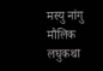मस्यु नांगु मौलिक लघुकथा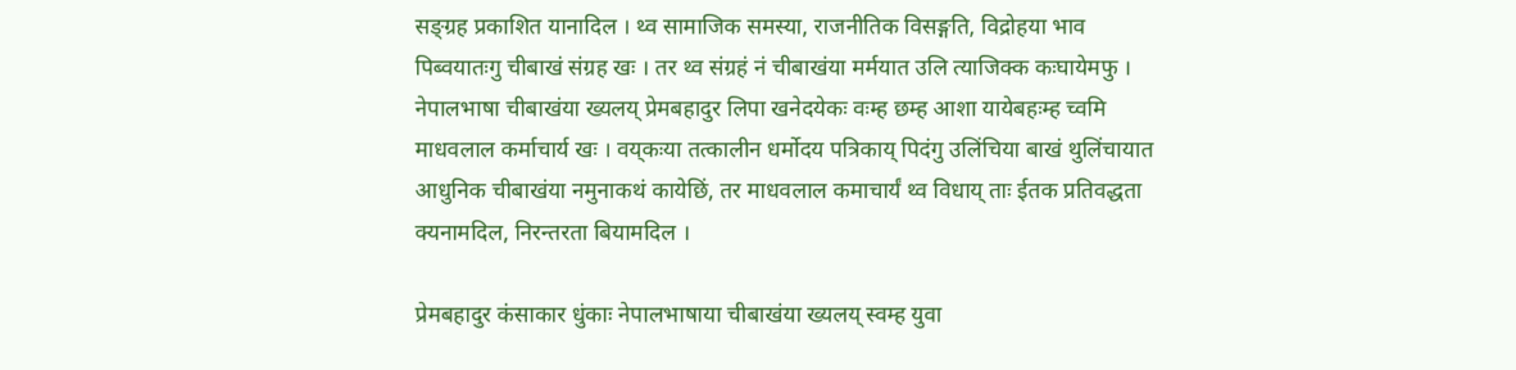सङ्ग्रह प्रकाशित यानादिल । थ्व सामाजिक समस्या, राजनीतिक विसङ्गति, विद्रोहया भाव पिब्वयातःगु चीबाखं संग्रह खः । तर थ्व संग्रहं नं चीबाखंया मर्मयात उलि त्याजिक्क कःघायेमफु । नेपालभाषा चीबाखंया ख्यलय् प्रेमबहादुर लिपा खनेदयेकः वःम्ह छम्ह आशा यायेबहःम्ह च्वमि माधवलाल कर्माचार्य खः । वय्‌कःया तत्कालीन धर्मोदय पत्रिकाय् पिदंगु उलिंचिया बाखं थुलिंचायात आधुनिक चीबाखंया नमुनाकथं कायेछिं, तर माधवलाल कमाचार्यं थ्व विधाय् ताः ईतक प्रतिवद्धता क्यनामदिल, निरन्तरता बियामदिल ।

प्रेमबहादुर कंसाकार धुंकाः नेपालभाषाया चीबाखंया ख्यलय् स्वम्ह युवा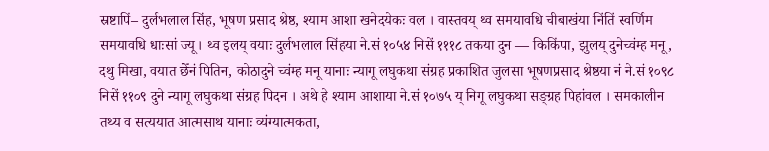स्रष्टापिं– दुर्लभलाल सिंह, भूषण प्रसाद श्रेष्ठ, श्याम आशा खनेदयेकः वल । वास्तवय् थ्व समयावधि चीबाखंया निंतिं स्वर्णिम समयावधि धाःसां ज्यू। थ्व इलय् वयाः दुर्लभलाल सिंहया ने.सं १०५४ निसें १११८ तकया दुन — किकिंपा, झुलय् दुनेच्वंम्ह मनू, दथु मिखा, वयात छेँनं पितिन, कोठादुने च्वंम्ह मनू यानाः न्यागू लघुकथा संग्रह प्रकाशित जुलसा भूषणप्रसाद श्रेष्ठया नं ने.सं १०९८ निसें ११०९ दुने न्यागू लघुकथा संग्रह पिदन । अथे हे श्याम आशाया ने.सं १०७५ य् निगू लघुकथा सङ्ग्रह पिहांवल । समकालीन तथ्य व सत्ययात आत्मसाथ यानाः व्यंग्यात्मकता,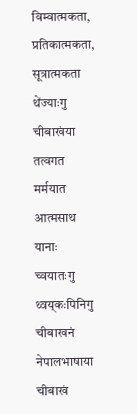विम्वात्मकता, प्रतिकात्मकता, सूत्रात्मकता थेंज्याःगु चीबाखंया तत्वगत मर्मयात आत्मसाथ यानाः च्वयातःगु थ्वय्‌कःपिनिगु चीबाखनं नेपालभाषाया चीबाखं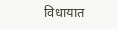विधायात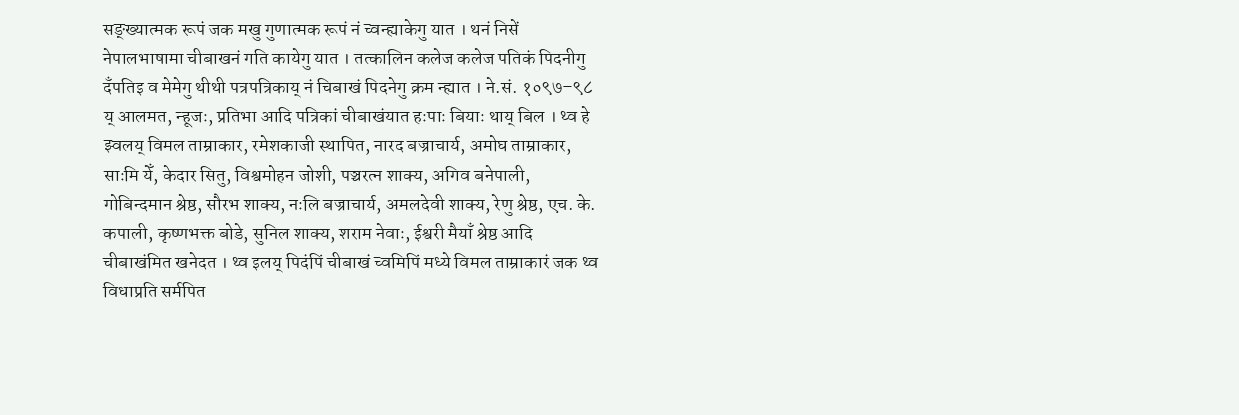सङ्ख्यात्मक रूपं जक मखु गुणात्मक रूपं नं च्वन्ह्याकेगु यात । थनं निसें नेपालभाषामा चीबाखनं गति कायेगु यात । तत्कालिन कलेज कलेज पतिकं पिदनीगु दँपतिइ व मेमेगु थीथी पत्रपत्रिकाय् नं चिबाखं पिदनेगु क्रम न्ह्यात । ने.सं. १०९७–९८ य् आलमत, न्हूजः, प्रतिभा आदि पत्रिकां चीबाखंयात हःपाः बियाः थाय् बिल । थ्व हे झ्वलय् विमल ताम्राकार, रमेशकाजी स्थापित, नारद बज्राचार्य, अमोघ ताम्राकार, साःमि येँ, केदार सितु, विश्वमोहन जोशी, पञ्चरत्न शाक्य, अगिव बनेपाली, गोबिन्दमान श्रेष्ठ, सौरभ शाक्य, नःलि बज्राचार्य, अमलदेवी शाक्य, रेणु श्रेष्ठ, एच. के. कपाली, कृष्णभक्त बोडे, सुनिल शाक्य, शराम नेवाः, ईश्वरी मैयाँ श्रेष्ठ आदि चीबाखंमित खनेदत । थ्व इलय् पिदंपिं चीबाखं च्वमिपिं मध्ये विमल ताम्राकारं जक थ्व विधाप्रति सर्मपित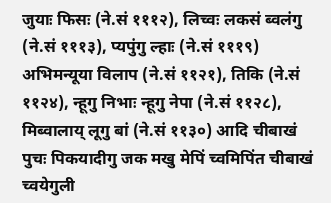जुयाः फिसः (ने.सं १११२), लिच्वः लकसं ब्वलंगु (ने.सं १११३), प्यपुंगु ल्हाः (ने.सं १११९) अभिमन्यूया विलाप (ने.सं ११२१), तिकि (ने.सं ११२४), न्हूगु निभाः न्हूगु नेपा (ने.सं ११२८), मिब्वालाय् लूगु बां (ने.सं ११३०) आदि चीबाखं पुचः पिकयादीगु जक मखु मेपिं च्वमिपिंत चीबाखं च्वयेगुली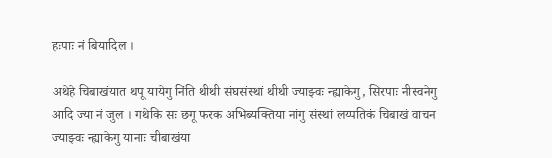हःपाः नं बियादिल ।

अथेहे चिबाखंयात थपू यायेगु निंति थीथी संघसंस्थां थीथी ज्याझ्वः न्ह्याकेगु, सिरपाः नीस्वनेगु आदि ज्या नं जुल । गथेकि सः छगू फरक अभिब्यक्तिया नांगु संस्थां लय्पतिकं चिबाखं वाचन ज्याझ्वः न्ह्याकेगु यानाः चीबाखंया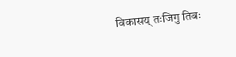विकासय् तःजिगु तिबः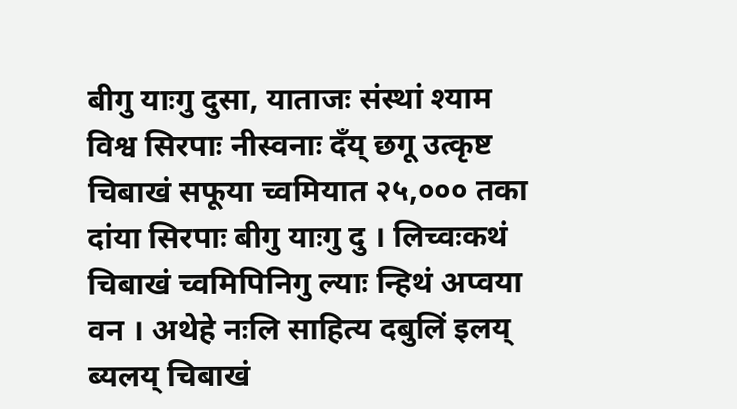बीगु याःगु दुसा, याताजः संस्थां श्याम विश्व सिरपाः नीस्वनाः दँय् छगू उत्कृष्ट चिबाखं सफूया च्वमियात २५,००० तका दांया सिरपाः बीगु याःगु दु । लिच्वःकथं चिबाखं च्वमिपिनिगु ल्याः न्हिथं अप्वया वन । अथेहे नःलि साहित्य दबुलिं इलय् ब्यलय् चिबाखं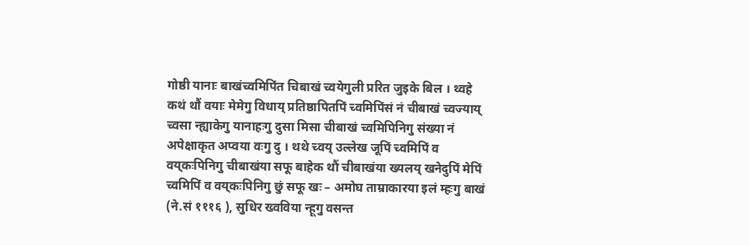गोष्ठी यानाः बाखंच्वमिपिंत चिबाखं च्वयेगुली प्ररित जुइके बिल । थ्वहे कथं थौं वयाः मेमेगु विधाय् प्रतिष्ठापितपिं च्वमिपिंसं नं चीबाखं च्वज्याय् च्वसा न्ह्याकेगु यानाहःगु दुसा मिसा चीबाखं च्वमिपिनिगु संख्या नं अपेक्षाकृत अप्वया वःगु दु । थथे च्वय् उल्लेख जूपिं च्वमिपिं व वय्‌कःपिनिगु चीबाखंया सफू बाहेक थौं चीबाखंया ख्यलय् खनेदुपिं मेपिं च्वमिपिं व वय्‌कःपिनिगु छुं सफू खः – अमोघ ताम्राकारया इलं म्हःगु बाखं (ने.सं १११६ ), सुधिर ख्वविया न्हूगु वसन्त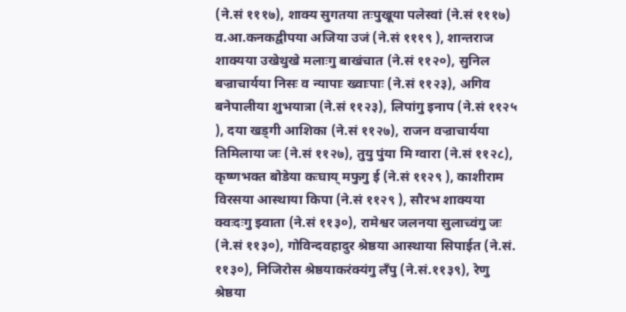(ने.सं १११७), शाक्य सुगतया तःपुखूया पलेस्वां (ने.सं १११७) व.आ.कनकद्वीपया अजिया उजं (ने.सं १११९ ), शान्तराज शाक्यया उखेथुखे मलाःगु बाखंचात (ने.सं ११२०), सुनिल बज्राचार्यया निसः व न्यापाः ख्वाःपाः (ने.सं ११२३), अगिव बनेपालीया शुभयात्रा (ने.सं ११२३), लिपांगु इनाप (ने.सं ११२५ ), दया खड्गी आशिका (ने.सं ११२७), राजन वज्राचार्यया तिमिलाया जः (ने.सं ११२७), तुयु पुंया मि ग्वारा (ने.सं ११२८), कृष्णभक्त बोडेया कःघाय् मफुगु ई (ने.सं ११२९ ), काशीराम विरसया आस्थाया किपा (ने.सं ११२९ ), सौरभ शाक्यया क्वःदःगु झ्वाता (ने.सं ११३०), रामेश्वर जलनया सुलाच्वंगु जः (ने.सं ११३०), गोविन्दवहादुर श्रेष्ठया आस्थाया सिपाईत (ने.सं. ११३०), निजिरोस श्रेष्ठयाकरंक्यंगु लँपु (ने.सं.११३९), रेणु श्रेष्ठया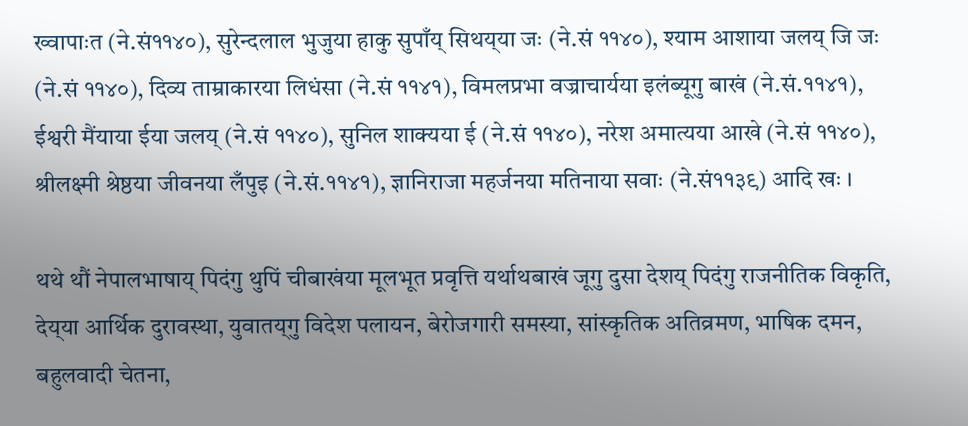ख्वापाःत (ने.सं११४०), सुरेन्दलाल भुजुया हाकु सुपाँय् सिथय्‌या जः (ने.सं ११४०), श्याम आशाया जलय् जि जः (ने.सं ११४०), दिव्य ताम्राकारया लिधंसा (ने.सं ११४१), विमलप्रभा वज्राचार्यया इलंब्यूगु बाखं (ने.सं.११४१), ईश्वरी मैंयाया ईया जलय् (ने.सं ११४०), सुनिल शाक्यया ई (ने.सं ११४०), नरेश अमात्यया आखे (ने.सं ११४०), श्रीलक्ष्मी श्रेष्ठया जीवनया लँपुइ (ने.सं.११४१), ज्ञानिराजा महर्जनया मतिनाया सवाः (ने.सं११३९) आदि खः ।

थथे थौं नेपालभाषाय् पिदंगु थुपिं चीबाखंया मूलभूत प्रवृत्ति यर्थाथबाखं जूगु दुसा देशय् पिदंगु राजनीतिक विकृति, देय्‌या आर्थिक दुरावस्था, युवातय्‌गु विदेश पलायन, बेरोजगारी समस्या, सांस्कृतिक अतिव्रमण, भाषिक दमन, बहुलवादी चेतना,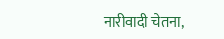नारीवादी चेतना,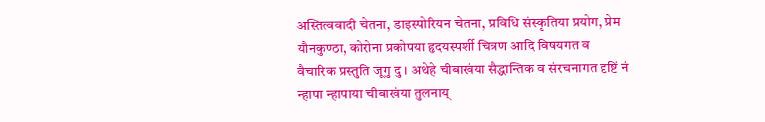अस्तित्ववादी चेतना, डाइस्पोरियन चेतना, प्रविधि संस्कृतिया प्रयोग, प्रेम यौनकुण्ठा, कोरोना प्रकोपया हृदयस्पर्शी चित्रण आदि विषयगत व वैचारिक प्रस्तुति जूगु दु । अथेहे चीबाखंया सैद्धान्तिक व संरचनागत दृष्टिं नं न्हापा न्हापाया चीबाखंया तुलनाय्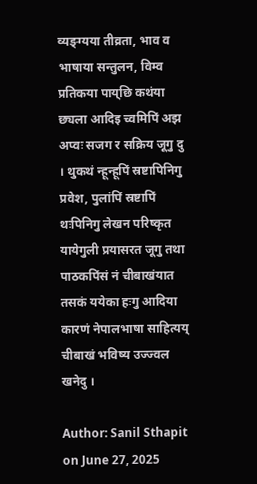व्यङ्ग्यया तीव्रता, भाव व भाषाया सन्तुलन, विम्व प्रतिकया पाय्‌छि कथंया छ्यला आदिइ च्वमिपिं अझ अप्वः सजग र सक्रिय जूगु दु । थुकथं न्हून्हूपिं स्रष्टापिनिगु प्रवेश, पुलांपिं स्रष्टापिं थःपिनिगु लेखन परिष्कृत यायेगुली प्रयासरत जूगु तथा पाठकपिंसं नं चीबाखंयात तसकं ययेका हःगु आदिया कारणं नेपालभाषा साहित्यय् चीबाखं भविष्य उज्ज्वल खनेदु ।

Author: Sanil Sthapit on June 27, 2025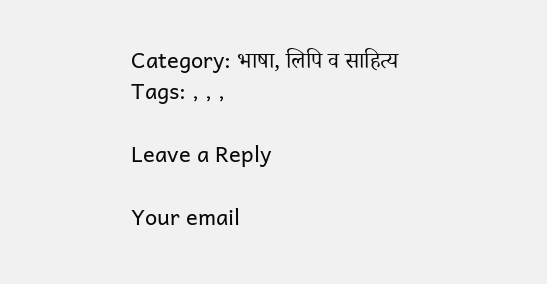Category: भाषा, लिपि व साहित्य
Tags: , , ,

Leave a Reply

Your email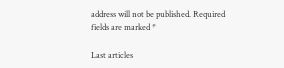address will not be published. Required fields are marked *

Last articles